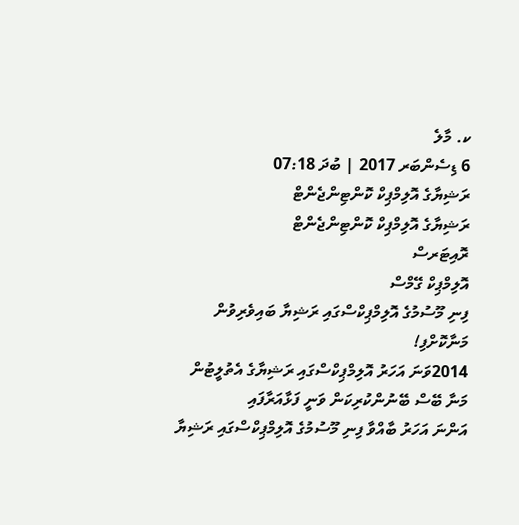ކ. މާލެ
6 ޑިސެންބަރ 2017 | ބުދަ 07:18
ރަޝިޔާގެ އޮލިމްޕިކް ކޮންޓިންޖެންޓް
ރަޝިޔާގެ އޮލިމްޕިކް ކޮންޓިންޖެންޓް
ރޮއިޓަރސް
އޮލިމްޕިކް ގޭމްސް
ފިނި މޫސުމުގެ އޮލިމްޕިކްސްގައި ރަޝިޔާ ބައިވެރިވުން މަނާކޮށްފި!
2014ވަނަ އަހަރު އޮލިމްޕިކްސްގައި ރަޝިޔާގެ އެތުލީޓުން މަނާ ބޭސް ބޭނުންކުރިކަން ވަނީ ފަޅާއަރާފައި
އަންނަ އަހަރު ބާއްވާ ފިނި މޫސުމުގެ އޮލިމްޕިކްސްގައި ރަޝިޔާ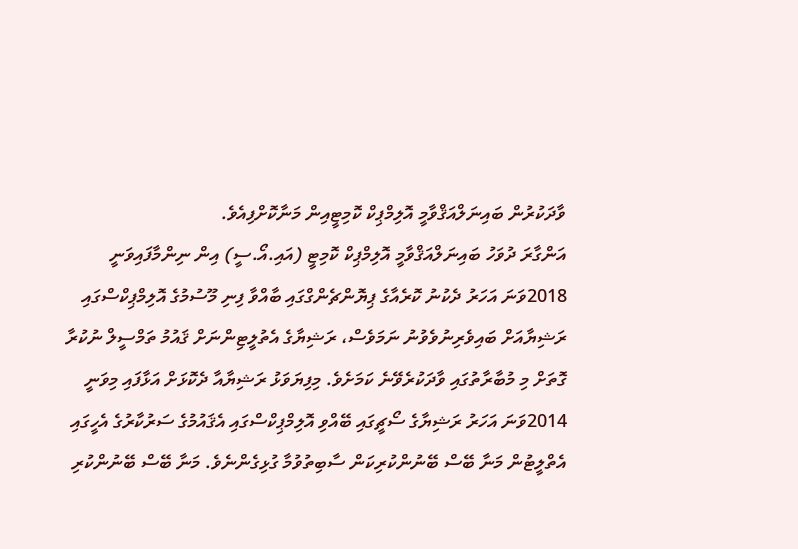ވާދަކުރުން ބައިނަލްއަޤްވާމީ އޮލިމްޕިކް ކޮމިޓީއިން މަނާކޮށްފިއެވެ.
އަންގާރަ ދުވަހު ބައިނަލްއަޤްވާމީ އޮލިމްޕިކް ކޮމިޓީ (އައި.އޯ.ސީ) އިން ނިންމާފައިވަނީ 2018ވަނަ އަހަރު ދެކުނު ކޮރެއާގެ ޕިޔޮންޗެންގްގައި ބާއްވާ ފިނި މޫސުމުގެ އޮލިމްޕިކްސްގައި ރަޝިޔާއަށް ބައިވެރިނުވެވުނު ނަމަވެސް، ރަޝިޔާގެ އެތުލީޓިންނަށް ޤައުމު ތަމްސީލް ނުކުރާ ގޮތަށް މި މުބާރާތުގައި ވާދަކުރެވޭނެ ކަމަށެވެ. މިފިޔަވަޅު ރަޝިޔާއާ ދެކޮޅަށް އަޅާފައި މިވަނީ 2014ވަނަ އަހަރު ރަޝިޔާގެ ސޯޗީގައި ބޭއްވި އޮލިމްޕިކްސްގައި އެޤައުމުގެ ސަރުކާރުގެ އެހީގައި އެތްލީޓުން މަނާ ބޭސް ބޭނުންކުރިކަން ސާބިތުވުމާ ގުޅިގެންނެވެ. މަނާ ބޭސް ބޭނުންކުރި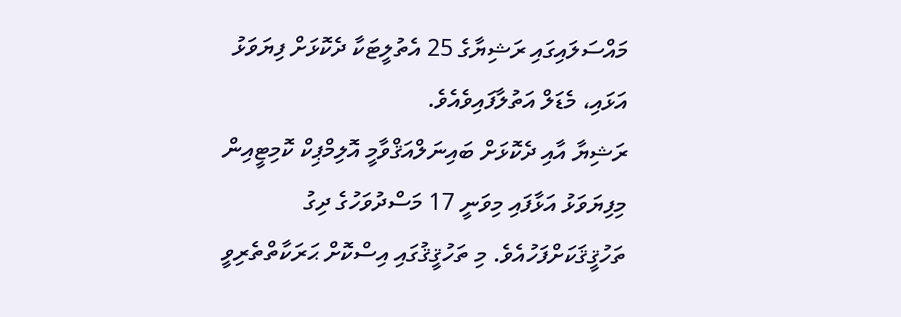މައްސަލައިގައި ރަޝިޔާގެ 25 އެތުލީޓަކާ ދެކޮޅަށް ފިޔަވަޅު އަޅައި، މެޑަލް އަތުލާފައިވެއެވެ.
ރަޝިޔާ އާއި ދެކޮޅަށް ބައިނަލްއަޤްވާމީ އޮލިމްޕިކް ކޮމިޓީއިން މިފިޔަވަޅު އަޅާފައި މިވަނީ 17 މަސްދުވަހުގެ ދިގު ތަހުޤީޤަކަށްފަހުއެވެ. މި ތަހުޤީޤުގައި އިސްކޮށް ޙަރަކާތްތެރިވީ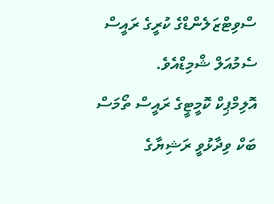ސްވިޓްޒަލެންޑްގެ ކުރީގެ ރައީސް ސެމުއަލް ޝްމިޑްއެވެ.
އޮލިމްޕިކް ކޮމީޓީގެ ރައީސް ތޯމަސް ބަކް ވިދާޅުވީ ރަޝިޔާގެ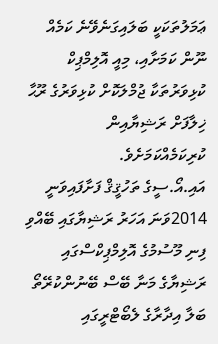ޢަމަލުތަކަކީ ބަލައިގަނެވޭނެ ކަމެއް ނޫން ކަމަށާއި، މިއީ އޮލިމްޕިކް ކުޅިވަރުތަކާ ޖުމްލަކޮށް ކުޅިވަރުގެ ރޫޙާ ޚިލާފަށް ރަޝިޔާއިން ކުރިކަމެއްކަމަށެވެ.
އައި.އޯ.ސީގެ ތަހުޤީޤް ފަށާފައިވަނީ 2014ވަނަ އަހަރު ރަޝިޔާގައި ބޭއްވި ފިނި މޫސުމުގެ އޮލިމްޕިކްސްގައި ރަޝިޔާގެ މަނާ ބޭސް ބޭނުންކުރޭތޯ ބަލާ އިދާރާގެ ލެބޯޓްރީގައި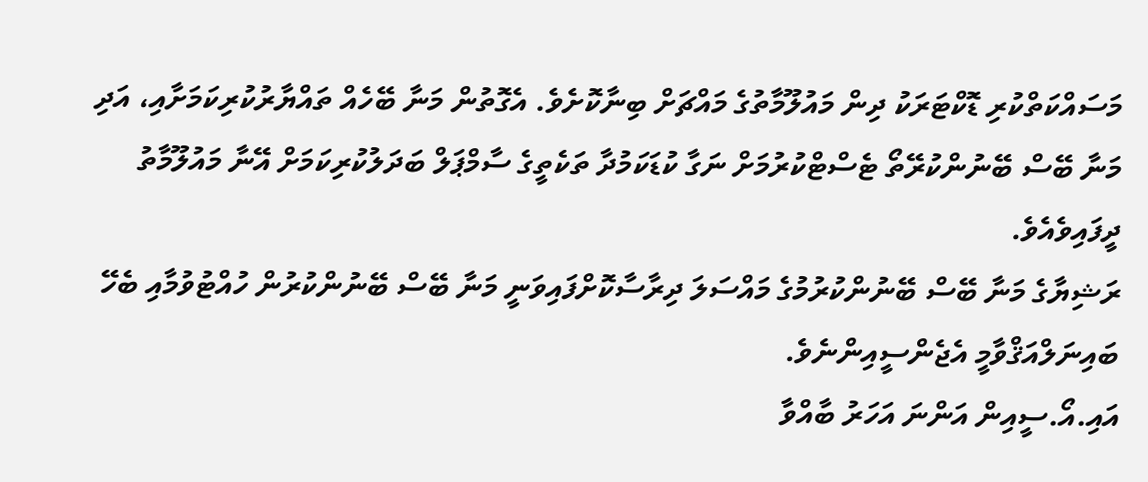މަސައްކަތްކުރި ޑޮކްޓަރަކު ދިން މައުލޫމާތުގެ މައްޗަށް ބިނާކޮށެވެ. އެގޮތުން މަނާ ބޭހެއް ތައްޔާރުކުރިކަމަށާއި، އަދި މަނާ ބޭސް ބޭނުންކުރޭތޯ ޓެސްޓްކުރުމަށް ނަގާ ކުޑަކަމުދާ ތަކެތީގެ ސާމްޕަލް ބަދަލުކުރިކަމަށް އޭނާ މައުލޫމާތު ދީފައިވެއެވެ.
ރަޝިޔާގެ މަނާ ބޭސް ބޭނުންކުރުމުގެ މައްސަލަ ދިރާސާކޮށްފައިވަނީ މަނާ ބޭސް ބޭނުންކުރުން ހުއްޓުވުމާއި ބެހޭ ބައިނަލްއަޤްވާމީ އެޖެންސީއިންނެވެ.
އައި.އޯ.ސީއިން އަންނަ އަހަރު ބާއްވާ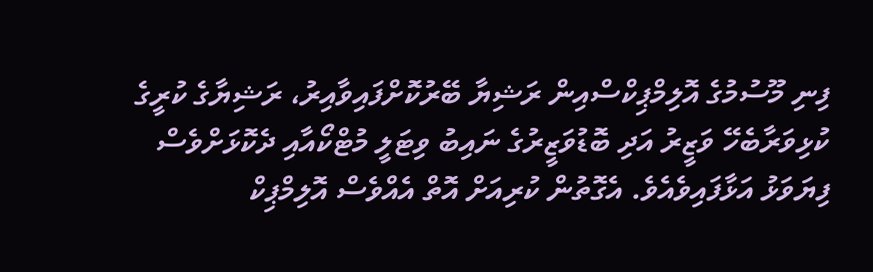ފިނި މޫސުމުގެ އޮލިމްޕިކްސްއިން ރަޝިޔާ ބޭރުކޮށްފައިވާއިރު، ރަޝިޔާގެ ކުރީގެ ކުޅިވަރާބެހޭ ވަޒީރު އަދި ބޮޑުވަޒީރުގެ ނައިބު ވިޓަލީ މުޓްކޯއާއި ދެކޮޅަށްވެސް ފިޔަވަޅު އަޅާފައިވެއެވެ. އެގޮތުން ކުރިއަށް އޮތް އެއްވެސް އޮލިމްޕިކް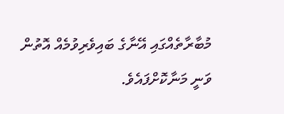މުބާރާތެއްގައި އޭނާގެ ބައިވެރިވުމެއް އޮތުން ވަނީ މަނާކޮށްފައެވެ.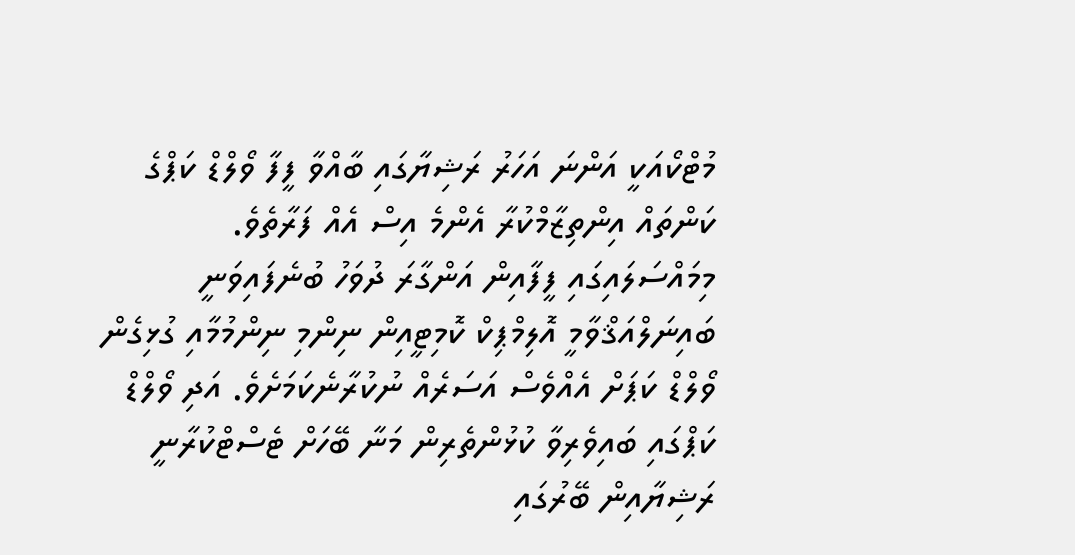މުޓްކޯއަކީ އަންނަ އަހަރު ރަޝިޔާގައި ބާއްވާ ފީފާ ވޯލްޑް ކަޕްގެ ކަންތައް އިންތިޒާމްކުރާ އެންމެ އިސް އެއް ފަރާތެވެ. މިމައްސަލައިގައި ފީފާއިން އަންގާރަ ދުވަހު ބުނެފައިވަނީ ބައިނަލްއަޤްވާމީ އޮލިމްޕިކް ކޮމިޓީއިން ނިންމި ނިންމުމާއި ގުޅިގެން ވޯލްޑް ކަޕަށް އެއްވެސް އަސަރެއް ނުކުރާނެކަމަށެވެ. އަދި ވޯލްޑް ކަޕްގައި ބައިވެރިވާ ކުޅުންތެރިން މަނާ ބޭހަށް ޓެސްޓްކުރާނީ ރަޝިޔާއިން ބޭރުގައި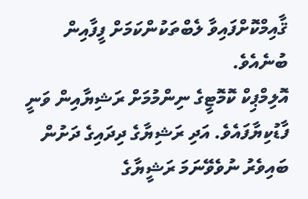ޤާއިމްކޮށްފައިވާ ލެބްތަކުންކަމަށް ފީފާއިން ބުނެއެވެ.
އޮލިމްޕިކް ކޮމޮޓީގެ ނިންމުމަށް ރަޝިޔާއިން ވަނީ ފާޑުކިޔާފައެވެ. އަދި ރަޝިޔާގެ ދިދައިގެ ދަށުން ބައިވެރު ނުވެވޭނަމަ ރަޝީޔާގެ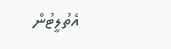އެތުލީޓުން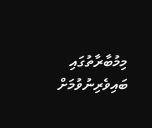މިމުބާރާތުގައި ބައިވެރިނުވުމަށް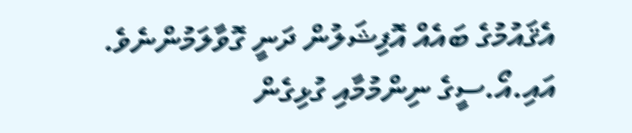އެޤައުމުގެ ބައެއް އޮފިޝަލުން ދަނީ ގޮވާލަމުންނެވެ. އައި.އޯ.ސީގެ ނިންމުމާއި ގުޅިގެން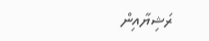ރަޝިޔާއިން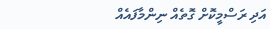އަދި ރަސްމީކޮށް ގޮތެއް ނިންމާފައެއް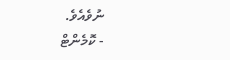ނުވެއެވެ.
- ކޮމެންޓް